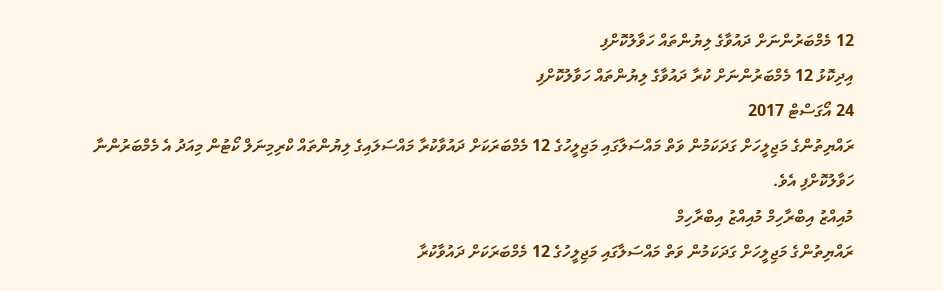12 މެމްބަރުންނަށް ދައުވާގެ ލިޔުންތައް ހަވާލުކޮށްފި
އިދިކޮޅު 12 މެމްބަރުންނަށް ކުރާ ދައުވާގެ ލިޔުންތައް ހަވާލުކޮށްފި
24 އޯގަސްޓް 2017
ރައްޔިތުންގެ މަޖިލީހަށް ގަދަކަމުން ވަތް މައްސަލާގައި މަޖިލީހުގެ 12 މެމްބަރަކަށް ދައުވާކުރާ މައްސަލައިގެ ލިޔުންތައް ކްރިމިނަލް ކޯޓުން މިއަދު އެ މެމްބަރުންނާ ހަވާލުކޮށްފި އެވެ.
މުއިއްޒު އިބްރާހިމް މުއިއްޒު އިބްރާހިމް
ރައްޔިތުންގެ މަޖިލީހަށް ގަދަކަމުން ވަތް މައްސަލާގައި މަޖިލީހުގެ 12 މެމްބަރަކަށް ދައުވާކުރާ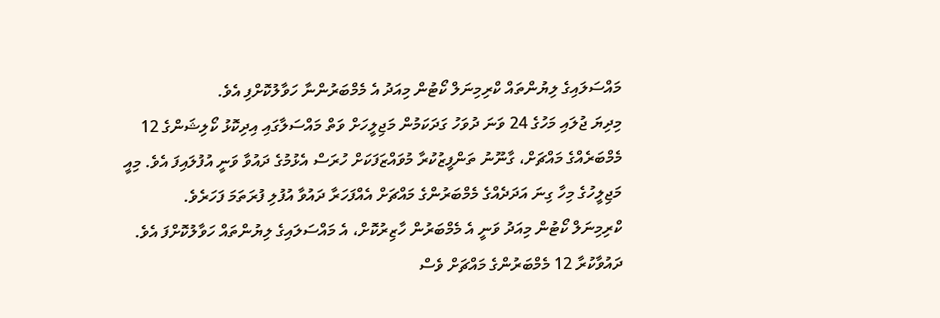މައްސަލައިގެ ލިޔުންތައް ކްރިމިނަލް ކޯޓުން މިއަދު އެ މެމްބަރުންނާ ހަވާލުކޮށްފި އެވެ.
މިދިޔަ ޖުލައި މަހުގެ 24 ވަނަ ދުވަހު ގަދަކަމުން މަޖިލީހަށް ވަތް މައްސަލާގައި އިދިކޮޅު ކޯލިޝަންގެ 12 މެމްބަރެއްގެ މައްޗަށް، ގާނޫނު ތަންފީޒުކުރާ މުވައްޒަފަކަށް ހުރަސް އެޅުމުގެ ދައުވާ ވަނީ އުފުލައިފަ އެވެ. މިއީ މަޖިލީހުގެ މިހާ ގިނަ އަދަދެއްގެ މެމްބަރުންގެ މައްޗަށް އެއްފަހަރާ ދައުވާ އުފުލި ފުރަތަމަ ފަހަރެވެ.
ކްރިމިނަލް ކޯޓުން މިއަދު ވަނީ އެ މެމްބަރުން ހާޒިރުކޮށް، އެ މައްސަލައިގެ ލިޔުންތައް ހަވާލުކޮށްފަ އެވެ. ދައުވާކުރާ 12 މެމްބަރުންގެ މައްޗަށް ވެސް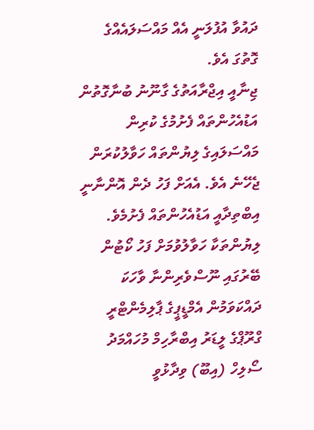ދައުވާ އުފުލަނީ އެއް މައްސަލައެއްގެ ގޮތުގަ އެވެ.
ޖިނާއީ އިޖްރާއަތުގެ ގާނޫނު ބުނާގޮތުން އަޑުއެހުންތައް ފެށުމުގެ ކުރިން މައްސަލައިގެ ލިޔުންތައް ހަވާލުކުރަން ޖެހޭނެ އެވެ. އެއަށް ފަހު ދެން އޮންނާނީ އިބްތިދާއީ އަޑުއެހުންތައް ފެށުމެވެ.
ލިޔުންތަކާ ހަވާލުވުމަށް ފަހު ކޯޓުން ބޭރުގައި ނޫސްވެރިންނާ ވާހަކަ ދައްކަވަމުން އެމްޑީޕީގެ ޕާލިމެންޓްރީ ގްރޫޕްގެ ލީޑަރު އިބްރާހިމް މުހައްމަދު ސޯލިހް (އިބޫ) ވިދާޅުވީ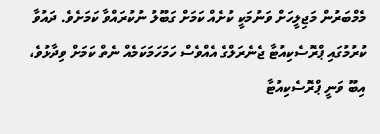މެމްބަރުން މަޖިލީހަށް ވަނުމަކީ ކުށެއް ކަމަށް ގަބޫލު ނުކުރައްވާ ކަމަށެވެ. ދައުވާ ކުރުމުގައި ޕްރޮސެކިއުޓާ ޖެނެރަލްގެ އެއްވެސް ހަމަހަމަކަމެއް ނެތް ކަމަށް ވިދާޅުވެ، އިބޫ ވަނީ ޕްރޮސެކިއުޓާ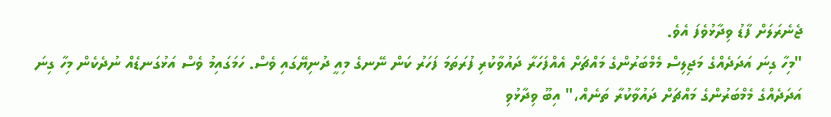ޖެނެރަލަށް ފާޑު ވިދާޅުވެފަ އެވެ.
"މިހާ ގިނަ އަދަދެއްގެ މަޖިލިސް މެމްބަރުންގެ މައްޗަށް އެއްފަހަރާ ދައުވާކުރި ފުރަތަމަ ފަހަރު ކަން ނޭނގެ މިއީ ދުނިޔޭގައި ވެސް. ހަމަގައިމު ވެސް އަޅުގަނޑެއް ނުދެކެން މިހާ ގިނަ އަދަދެއްގެ މެމްބަރުންގެ މައްޗަށް ދައުވާކުރާ ތަނެއް،" އިބޫ ވިދާޅުވި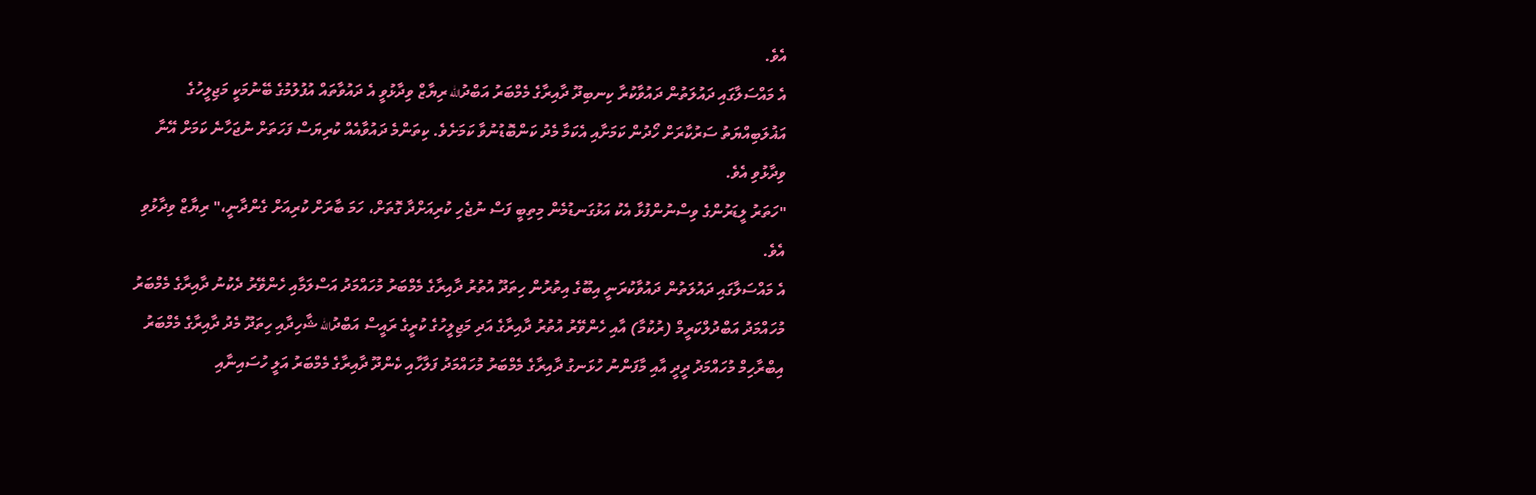އެވެ.
އެ މައްސަލާގައި ދައުލަތުން ދައުވާކުރާ ކިނބިދޫ ދާއިރާގެ މެމްބަރު އަބްދުالله ރިޔާޒް ވިދާޅުވީ އެ ދައުވާތައް އުފުލުމުގެ ބޭނުމަކީ މަޖިލީހުގެ އަޣުލަބިއްޔަތު ސަރުކާރަށް ހޯދުން ކަމަށާއި އެކަމާ މެދު ކަންބޮޑުނުވާ ކަމަށެވެ. ކިތަންމެ ދައުވާއެއް ކުރިޔަސް ފަހަތަށް ނުޖަހާނެ ކަމަށް އޭނާ ވިދާޅުވި އެވެ.
"ހަތަރު ލީޑަރުންގެ ވިސްނުންފުޅާ އެކު އަޅުގަނޑުމެން މިތިބީ ފަސް ނުޖެހި ކުރިއަށްދާ ގޮތަށް، ހަމަ ބާރަށް ކުރިއަށް ގެންދާނީ،" ރިޔާޒް ވިދާޅުވި އެވެ.
އެ މައްސަލާގައި ދައުލަތުން ދައުވާކުރަނީ އިބޫގެ އިތުރުން ހިތަދޫ އުތުރު ދާއިރާގެ މެމްބަރު މުހައްމަދު އަސްލަމާއި ހެންވޭރު ދެކުނު ދާއިރާގެ މެމްބަރު މުހައްމަދު އަބްދުލްކަރީމް (ރުކުމާ) އާއި ހެންވޭރު އުތުރު ދާއިރާގެ އަދި މަޖިލީހުގެ ކުރީގެ ރައީސް އަބްދުالله ޝާހިދާއި ހިތަދޫ މެދު ދާއިރާގެ މެމްބަރު އިބްރާހިމް މުހައްމަދު ދީދީ އާއި މާފަންނު ހުޅަނގު ދާއިރާގެ މެމްބަރު މުހައްމަދު ފަލާހާއި ކެންދޫ ދާއިރާގެ މެމްބަރު އަލީ ހުސައިނާއި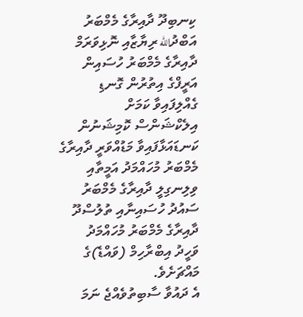ކިނބިދޫ ދާއިރާގެ މެމްބަރު އަބްދުالله ރިޔާޒާއި ނޮޅިވަރަމް ދާއިރާގެ މެމްބަރު ހުސައިން އަރީފްގެ އިތުރުން ގޮނޑި ގެއްލިފައިވާ ކަމަށް އިލެކްޝަންސް ކޮމިޝަނުން ކަނޑައަޅާފައިވާ މަޑުއްވަރީ ދާއިރާގެ މެމްބަރު މުހައްމަދު އަމީތާއި ވިލިނގިލީ ދާއިރާގެ މެމްބަރު ސައުދު ހުސައިނާއި ތުލުސްދޫ ދާއިރާގެ މެމްބަރު މުހައްމަދު ވަހީދު އިބްރާހިމް (ވައްޑެ)ގެ މައްޗަށެވެ.
އެ ދައުވާ ސާބިތުވެއްޖެ ނަމަ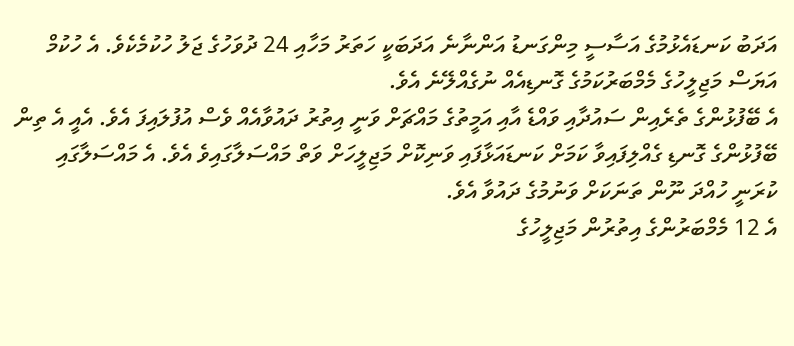އަދަބު ކަނޑައެޅުމުގެ އަސާސީ މިންގަނޑު އަންނާނެ އަދަބަކީ ހަތަރު މަހާއި 24 ދުވަހުގެ ޖަލު ހުކުމެކެވެ. އެ ހުކުމް އަޔަސް މަޖިލީހުގެ މެމްބަރުކަމުގެ ގޮނޑިއެއް ނުގެއްލޭނެ އެވެ.
އެ ބޭފުޅުންގެ ތެރެއިން ސައުދާއި ވައްޑެ އާއި އަމީތުގެ މައްޗަށް ވަނީ އިތުރު ދައުވާއެއް ވެސް އުފުލައިފަ އެވެ. އެއީ އެ ތިން ބޭފުޅުންގެ ގޮނޑި ގެއްލިފައިވާ ކަމަށް ކަނޑައަޅާފައި ވަނިކޮށް މަޖިލީހަށް ވަތް މައްސަލާގައިވެ އެވެ. އެ މައްސަލާގައި ކުރަނީ ހުއްދަ ނޫން ތަނަކަށް ވަނުމުގެ ދައުވާ އެވެ.
އެ 12 މެމްބަރުންގެ އިތުރުން މަޖިލީހުގެ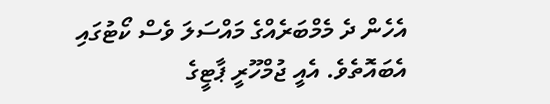އެހެން ދެ މެމްބަރެއްގެ މައްސަލަ ވެސް ކޯޓުގައި އެބައޮތެވެ. އެއީ ޖުމްހޫރީ ޕާޓީގެ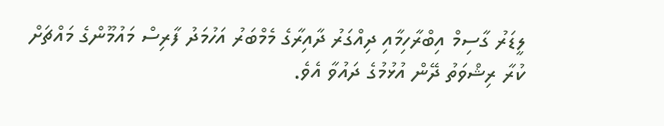ލީޑަރު ގާސިމް އިބްރާހިމާއި ދިއްގަރު ދާއިރާގެ މެމްބަރު އަހުމަދު ފާރިސް މައުމޫންގެ މައްޗަށް ކުރާ ރިޝްވަތު ދޭން އުޅުމުގެ ދައުވާ އެވެ.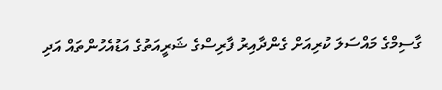ގާސިމްގެ މައްސަލަ ކުރިއަށް ގެންދާއިރު ފާރިސްގެ ޝަރީއަތުގެ އަޑުއެހުންތައް އަދި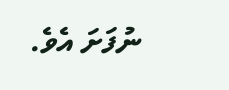ނުފަށަ އެވެ.